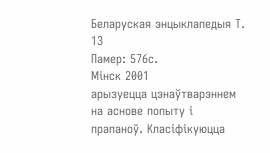Беларуская энцыклапедыя Т. 13
Памер: 576с.
Мінск 2001
арызуецца цэнаўтварэннем на аснове попыту і прапаноў. Класіфікуюцца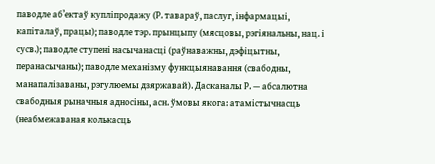паводле аб’ектаў купліпродажу (Р. тавараў, паслуг, інфармацыі, капіталаў, працы); паводле тэр. прынцыпу (мясцовы, рэгіянальны, нац. і сусв.); паводле ступені насычанасці (раўнаважны, дэфіцытны, перанасычаны); паводле механізму функцыянавання (свабодны, манапалізаваны, рэгулюемы дзяржавай). Дасканалы Р. — абсалютна свабодныя рыначныя адносіны, асн. ўмовы якога: атамістычнасць (неабмежаваная колькасць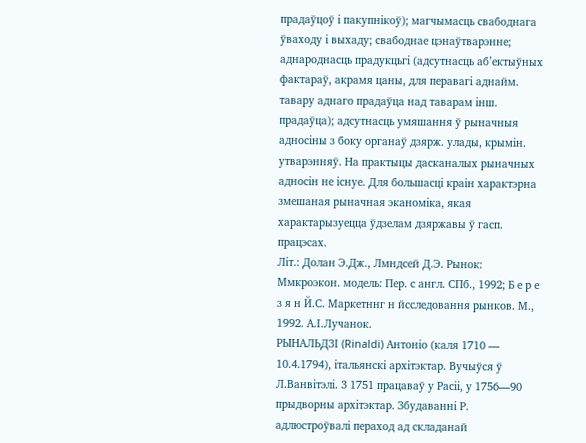прадаўцоў і пакупнікоў); магчымасць свабоднага ўваходу і выхаду; свабоднае цэнаўтварэнне; аднароднасць прадукцьгі (адсутнасць аб’ектыўных фактараў, акрамя цаны, для перавагі аднайм. тавару аднаго прадаўца над таварам інш. прадаўца); адсутнасць умяшання ў рыначныя адносіны з боку органаў дзярж. улады, крымін. утварэнняў. На практыцы дасканалых рыначных адносін не існуе. Для большасці краін характэрна змешаная рыначная эканоміка, якая характарызуецца ўдзелам дзяржавы ў гасп. працэсах.
Літ.: Долан Э.Дж., Лмндсей Д.Э. Рынок: Ммкроэкон. модель: Пер. с англ. СПб., 1992; Б е р е з я н Й.С. Маркетннг н йсследовання рынков. М., 1992. А.І.Лучанок.
РЫНАЛЬДЗІ (Rinaldi) Антоніо (каля 1710 — 10.4.1794), італьянскі архітэктар. Вучыўся ў Л.Ванвітэлі. 3 1751 працаваў у Расіі, у 1756—90 прыдворны архітэктар. Збудаванні Р. адлюстроўвалі пераход ад складанай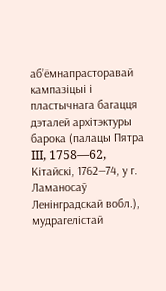аб’ёмнапрасторавай кампазіцыі і пластычнага багацця дэталей архітэктуры барока (палацы Пятра III, 1758—62, Кітайскі, 1762—74, у г. Ламаносаў Ленінградскай вобл.), мудрагелістай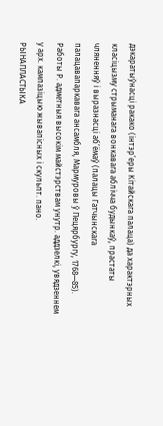дэкаратыўнасці ракако (інтэр’еры Кітайскага палаца) да характэрных класіцызму стрыманага вонкавага аблічча будынкаў, прастаты чляненняў і выразнасці аб’ёмаў (палацы Гатчынскага палацавапаркавага ансамбля, Мармуровы ў Пецярбургу, 1768—85). Работы Р. адметныя высокім майстэрствам унутр. аддзелкі, увядзеннем у арх. кампазіцыю жывапісных і скульпт. пано.
РЫНАПЛАСТЫКА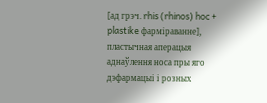[ад грэч. rhis (rhinos) hoc + plastike фарміраванне], пластычная аперацыя аднаўлення носа пры яго дэфармацыі і розных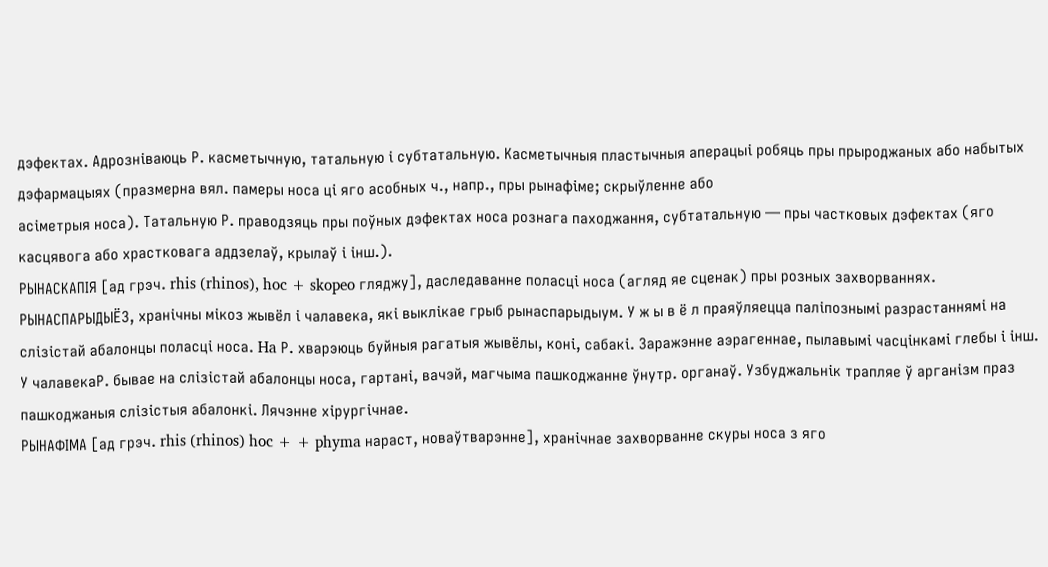дэфектах. Адрозніваюць Р. касметычную, татальную і субтатальную. Касметычныя пластычныя аперацыі робяць пры прыроджаных або набытых дэфармацыях (празмерна вял. памеры носа ці яго асобных ч., напр., пры рынафіме; скрыўленне або
асіметрыя носа). Татальную Р. праводзяць пры поўных дэфектах носа рознага паходжання, субтатальную — пры частковых дэфектах (яго касцявога або храстковага аддзелаў, крылаў і інш.).
РЫНАСКАПІЯ [ад грэч. rhis (rhinos), hoc + skopeo гляджу], даследаванне поласці носа (агляд яе сценак) пры розных захворваннях.
РЫНАСПАРЫДЫЁЗ, хранічны мікоз жывёл і чалавека, які выклікае грыб рынаспарыдыум. У ж ы в ё л праяўляецца паліпознымі разрастаннямі на слізістай абалонцы поласці носа. Ha Р. хварэюць буйныя рагатыя жывёлы, коні, сабакі. Заражэнне аэрагеннае, пылавымі часцінкамі глебы і інш. У чалавекаР. бывае на слізістай абалонцы носа, гартані, вачэй, магчыма пашкоджанне ўнутр. органаў. Узбуджальнік трапляе ў арганізм праз пашкоджаныя слізістыя абалонкі. Лячэнне хірургічнае.
РЫНАФІМА [ад грэч. rhis (rhinos) hoc + + phyma нараст, новаўтварэнне], хранічнае захворванне скуры носа з яго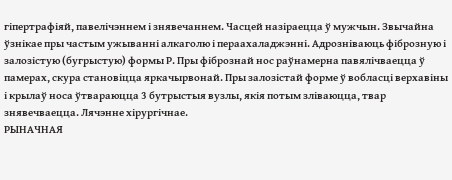гіпертрафіяй, павелічэннем і знявечаннем. Часцей назіраецца ў мужчын. Звычайна ўзнікае пры частым ужыванні алкаголю і пераахаладжэнні. Адрозніваюць фіброзную і залозістую (бугрыстую) формы Р. Пры фібрознай нос раўнамерна павялічваецца ў памерах, скура становіцца яркачырвонай. Пры залозістай форме ў вобласці верхавіны і крылаў носа ўтвараюцца 3 бутрыстыя вузлы, якія потым зліваюцца, твар знявечваецца. Лячэнне хірургічнае.
РЫНАЧНАЯ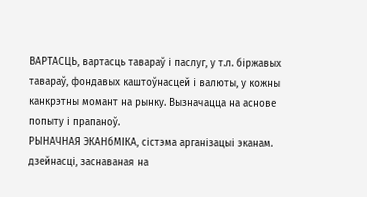ВАРТАСЦЬ, вартасць тавараў і паслуг, у т.л. біржавых тавараў, фондавых каштоўнасцей і валюты, у кожны канкрэтны момант на рынку. Вызначацца на аснове попыту і прапаноў.
РЫНАЧНАЯ ЭКАНбМІКА, сістэма арганізацыі эканам. дзейнасці, заснаваная на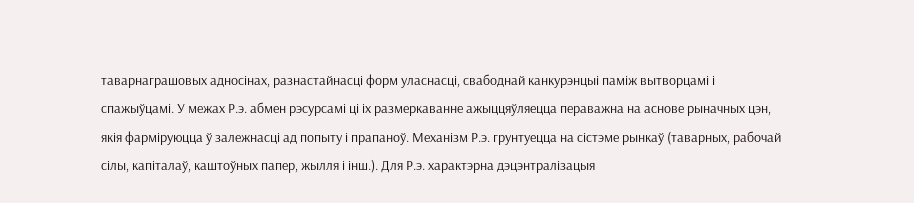таварнаграшовых адносінах, разнастайнасці форм уласнасці, свабоднай канкурэнцыі паміж вытворцамі і спажыўцамі. У межах Р.э. абмен рэсурсамі ці іх размеркаванне ажыццяўляецца пераважна на аснове рыначных цэн, якія фарміруюцца ў залежнасці ад попыту і прапаноў. Механізм Р.э. грунтуецца на сістэме рынкаў (таварных, рабочай сілы, капіталаў, каштоўных папер, жылля і інш.). Для Р.э. характэрна дэцэнтралізацыя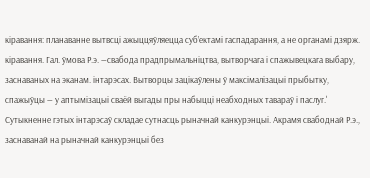кіравання: планаванне вытвсці ажыццяўляецца суб’ектамі гаспадарання, а не органамі дзярж. кіравання. Гал. ўмова Р.э. —свабода прадпрымальніцтва, вытворчага і спажывецкага выбару, заснаваных на эканам. інтарэсах. Вытворцы зацікаўлены ў максімалізацыі прыбытку, спажыўцы — у аптымізацыі сваёй выгады пры набыцці неабходных тавараў і паслуг.' Сутыкненне гэтых інтарэсаў складае сутнасць рыначнай канкурэнцыі. Акрамя свабоднай Р.э., заснаванай на рыначнай канкурэнцыі без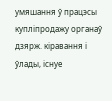умяшання ў працэсы купліпродажу органаў дзярж. кіравання і ўлады, існуе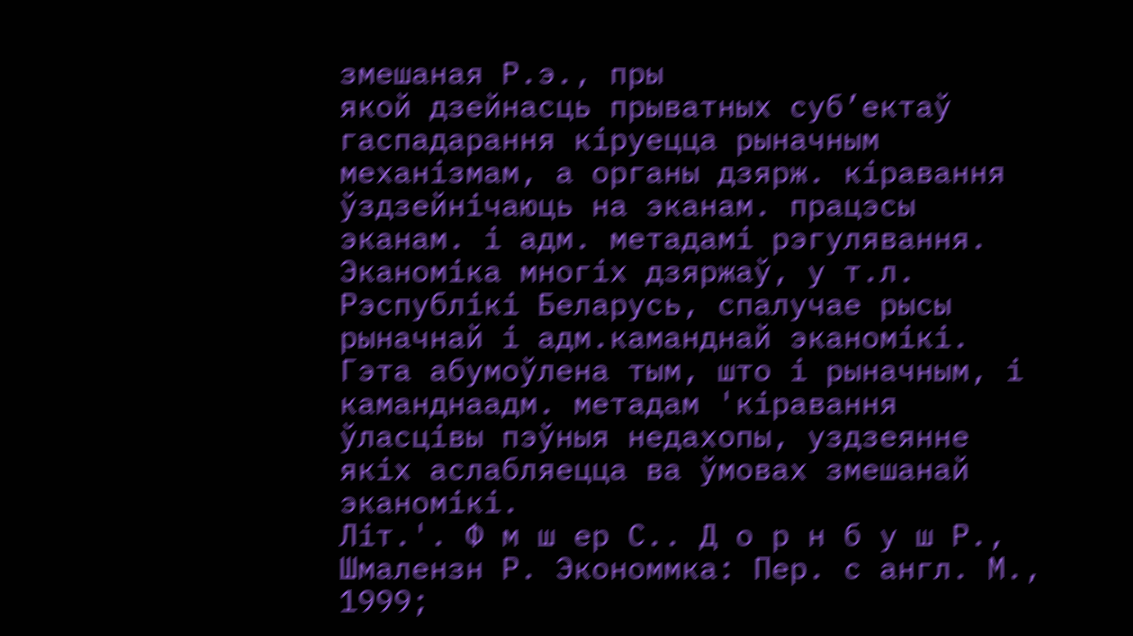змешаная Р.э., пры
якой дзейнасць прыватных суб’ектаў гаспадарання кіруецца рыначным механізмам, а органы дзярж. кіравання ўздзейнічаюць на эканам. працэсы эканам. і адм. метадамі рэгулявання. Эканоміка многіх дзяржаў, у т.л. Рэспублікі Беларусь, спалучае рысы рыначнай і адм.каманднай эканомікі. Гэта абумоўлена тым, што і рыначным, і каманднаадм. метадам 'кіравання ўласцівы пэўныя недахопы, уздзеянне якіх аслабляецца ва ўмовах змешанай эканомікі.
Літ.'. Ф м ш ер С.. Д о р н б у ш Р., Шмалензн Р. Экономмка: Пер. с англ. М., 1999;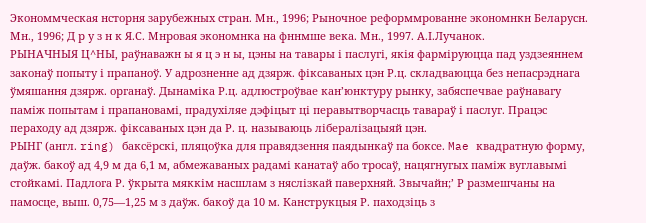Экономмческая нсторня зарубежных стран. Мн., 1996; Рыночное реформмрованне экономнкн Беларусн. Мн., 1996; Д р у з н к Я.С. Мнровая экономнка на фннмше века. Мн., 1997. А.І.Лучанок.
РЫНАЧНЫЯ Ц^НЫ, раўнаважн ы я ц э н ы, цэны на тавары і паслугі, якія фарміруюцца пад уздзеяннем законаў попыту і прапаноў. У адрозненне ад дзярж. фіксаваных цэн Р.ц. складваюцца без непасрэднага ўмяшання дзярж. органаў. Дынаміка Р.ц. адлюстроўвае кан’юнктуру рынку, забяспечвае раўнавагу паміж попытам і прапановамі, прадухіляе дэфіцыт ці перавытворчасць тавараў і паслуг. Працэс пераходу ад дзярж. фіксаваных цэн да Р. ц. называюць лібералізацыяй цэн.
РЫНГ (англ. ring) баксёрскі, пляцоўка для правядзення паядынкаў па боксе. Mae квадратную форму, даўж. бакоў ад 4,9 м да 6,1 м, абмежаваных радамі канатаў або тросаў, нацягнугых паміж вуглавымі стойкамі. Падлога Р. ўкрыта мяккім насшлам з няслізкай паверхняй. Звычайн;’ Р размешчаны на памосце, выш. 0,75—1,25 м з даўж. бакоў да 10 м. Канструкцыя Р. паходзіць з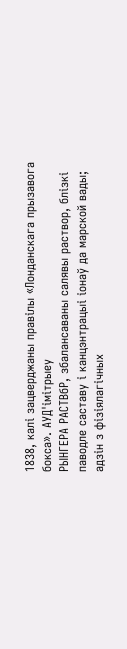1838, калі зацверджаны правілы «Лонданскага прызавога бокса». АУД'імітрыеу
РЫНГЕРА РАСТВбР, збалансаваны салявы раствор, блізкі паводле саставу і канцэнтрацыі іонаў да марской вады; адзін з фізіялагічных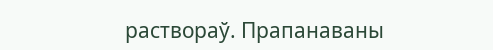раствораў. Прапанаваны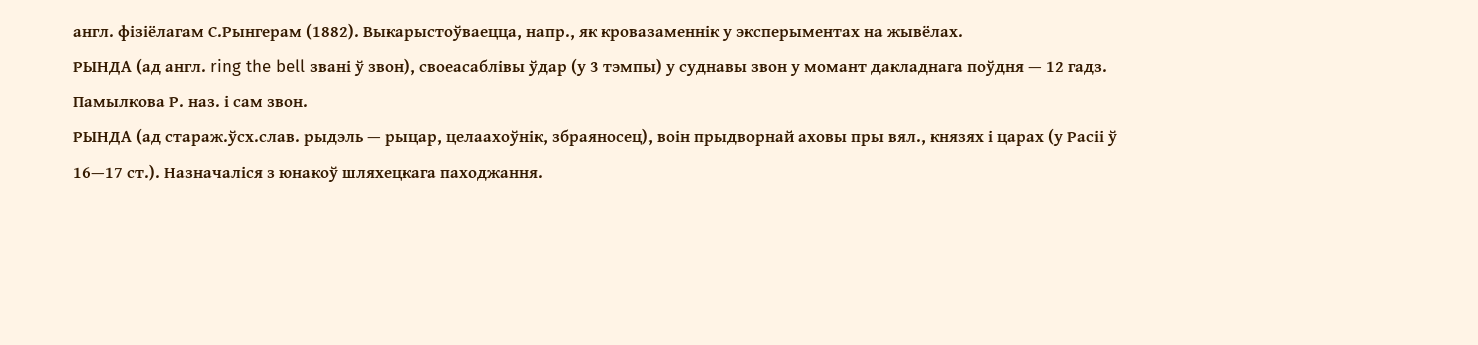англ. фізіёлагам С.Рынгерам (1882). Выкарыстоўваецца, напр., як кровазаменнік у эксперыментах на жывёлах.
РЫНДА (ад англ. ring the bell звані ў звон), своеасаблівы ўдар (у 3 тэмпы) у суднавы звон у момант дакладнага поўдня — 12 гадз. Памылкова Р. наз. і сам звон.
РЫНДА (ад стараж.ўсх.слав. рыдэль — рыцар, целаахоўнік, збраяносец), воін прыдворнай аховы пры вял., князях і царах (у Расіі ў 16—17 ст.). Назначаліся з юнакоў шляхецкага паходжання.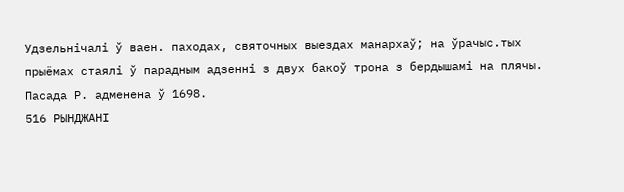Удзельнічалі ў ваен. паходах, святочных выездах манархаў; на ўрачыс.тых прыёмах стаялі ў парадным адзенні з двух бакоў трона з бердышамі на плячы. Пасада Р. адменена ў 1698.
516 РЫНДЖАНІ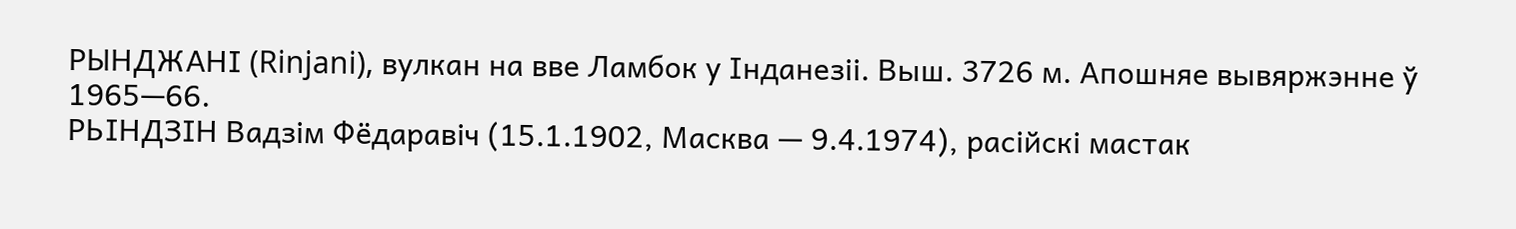РЫНДЖАНІ (Rinjani), вулкан на вве Ламбок у Інданезіі. Выш. 3726 м. Апошняе вывяржэнне ў 1965—66.
РЬІНДЗІН Вадзім Фёдаравіч (15.1.1902, Масква — 9.4.1974), расійскі мастак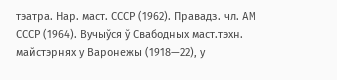тэатра. Нар. маст. СССР (1962). Правадз. чл. AM СССР (1964). Вучыўся ў Свабодных маст.тэхн. майстэрнях у Варонежы (1918—22), у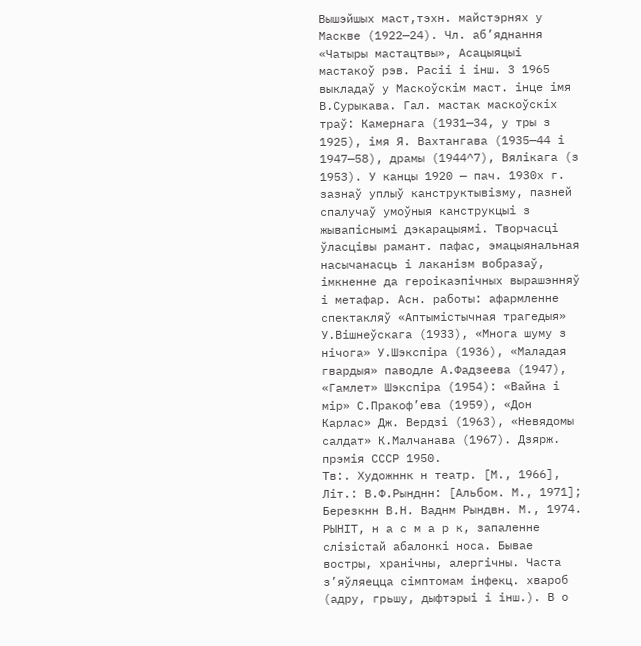Вышэйшых маст,тэхн. майстэрнях у Маскве (1922—24). Чл. аб’яднання «Чатыры мастацтвы», Асацыяцыі мастакоў рэв. Расіі і інш. 3 1965 выкладаў у Маскоўскім маст. інце імя В.Сурыкава. Гал. мастак маскоўскіх траў: Камернага (1931—34, у тры з 1925), імя Я. Вахтангава (1935—44 і 1947—58), драмы (1944^7), Вялікага (з 1953). У канцы 1920 — пач. 1930х г. зазнаў уплыў канструктывізму, пазней спалучаў умоўныя канструкцыі з жывапіснымі дэкарацыямі. Творчасці ўласцівы рамант. пафас, эмацыянальная насычанасць і лаканізм вобразаў, імкненне да героікаэпічных вырашэнняў і метафар. Асн. работы: афармленне спектакляў «Аптымістычная трагедыя» У.Вішнеўскага (1933), «Многа шуму з нічога» У.Шэкспіра (1936), «Маладая гвардыя» паводле А.Фадзеева (1947), «Гамлет» Шэкспіра (1954): «Вайна і мір» С.Пракоф’ева (1959), «Дон Карлас» Дж. Вердзі (1963), «Невядомы салдат» К.Малчанава (1967). Дзярж. прэмія СССР 1950.
Тв:. Художннк н театр. [М., 1966], Літ.: В.Ф.Рынднн: [Альбом. М., 1971]; Березкнн В.Н. Ваднм Рындвн. М., 1974.
РЫНІТ, н а с м а р к, запаленне слізістай абалонкі носа. Бывае востры, хранічны, алергічны. Часта з’яўляецца сімптомам інфекц. хвароб (адру, грьшу, дыфтэрыі і інш.). В о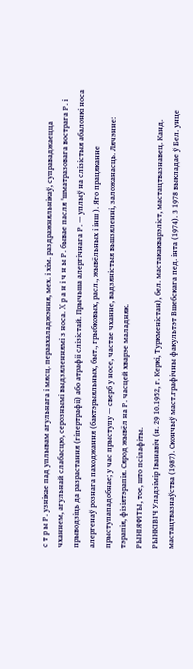с т р ы Р. узнікае пад уплывам агульнага і мясц. пераахаладжэння, мех. і хім. раздражняльнікаў, суправаджаецца чханнем, агульнай слабасцю, серознымі выдзяленнямі з носа. X р а н і ч н ы Р. бывае пасля 'шматразовага вострага Р. і прыводзіць да разрастання (гіпертрафіі) або атрафіі слізістай. Прычьша алергічнага Р. — уплыў на слізістыя абалонкі носа алергенаў рознага паходжання (бактэрыяльных, быт., грыбковых, расл., жывёльных і інш ). Яго працяканне прыступападобнае; у час прыступу — сверб у носе, частае чханне, вадзяністыя вьшзяленні, заложанасць. Лячэнне: тэрапія, фізіятэрапія. Сярод жывёл на Р. часцей хварэе маладняк.
РЫНІЯФІТЫ, тое, што псілафіты.
РЫНКІВІЧ Уладзімір Іванавіч (н. 29 10.1952, г. Керкі, Туркменістан), бел. мастакакварэліст, мастацтвазнавец. Канд. мастацтвазнаўства (1987). Скончыў маст.графічны факультэт Вшебскага пед. інта (1974). 3 1978 выкладае ў Бел. унце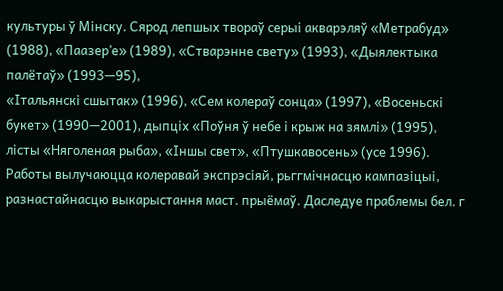культуры ў Мінску. Сярод лепшых твораў серыі акварэляў «Метрабуд» (1988), «Паазер’е» (1989), «Стварэнне свету» (1993), «Дыялектыка палётаў» (1993—95),
«Італьянскі сшытак» (1996), «Сем колераў сонца» (1997), «Восеньскі букет» (1990—2001), дыпціх «Поўня ў небе і крыж на зямлі» (1995), лісты «Няголеная рыба», «Іншы свет», «Птушкавосень» (усе 1996). Работы вылучаюцца колеравай экспрэсіяй, рьггмічнасцю кампазіцыі, разнастайнасцю выкарыстання маст. прыёмаў. Даследуе праблемы бел. г